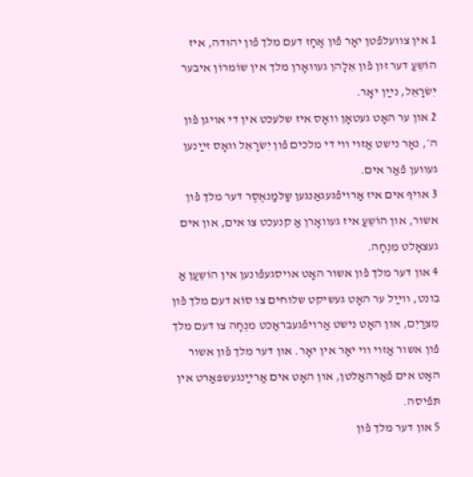1 אין צװעלפֿטן יאָר פֿון אָחָז דעם מלך פֿון יהוּדה, איז הוֹשֵעַ דער זון פֿון אֵלָהן געװאָרן מלך אין שוֹמרוֹן איבער יִשׂרָאֵל, נײַן יאָר.
2 און ער האָט געטאָן װאָס איז שלעכט אין די אױגן פֿון ה׳, נאָר נישט אַזױ װי די מלכים פֿון יִשׂרָאֵל װאָס זײַנען געװען פֿאַר אים.
3 אױף אים איז אַרױפֿגעגאַנגען שַלמַנאֶסֶר דער מלך פֿון אשור, און הוֹשֵעַ איז געװאָרן אַ קנעכט צו אים, און אים געצאָלט מִנְחָה.
4 און דער מלך פֿון אשור האָט אױסגעפֿונען אין הוֹשֵעַן אַ בונט, װײַל ער האָט געשיקט שלוחים צו סוֹא דעם מלך פֿון מִצרַיִם, און האָט נישט אַרױפֿגעבראַכט מִנְחָה צו דעם מלך פֿון אשור אַזױ װי יאָר אין יאָר. און דער מלך פֿון אשור האָט אים פֿאַרהאַלטן, און האָט אים אַרײַנגעשפּאַרט אין תּפֿיסה.
5 און דער מלך פֿון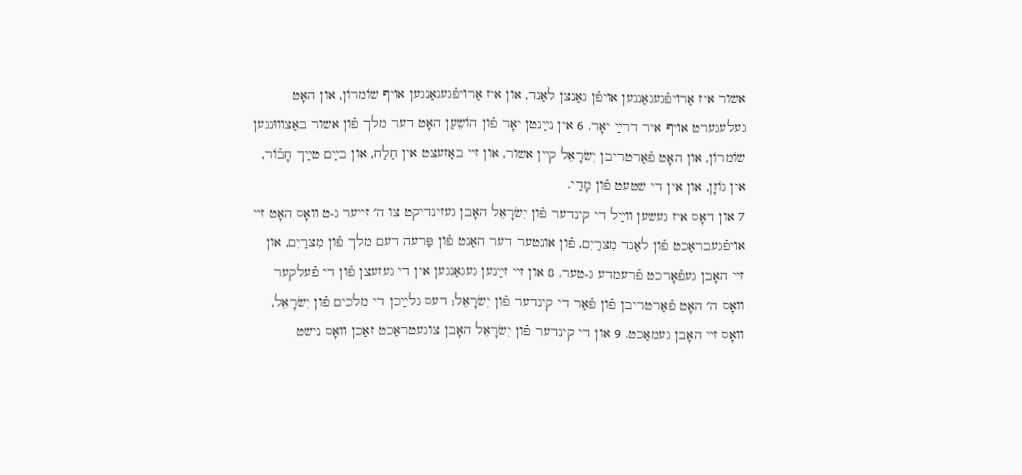אשור איז אַרױפֿגעגאַנגען אױפֿן גאַנצן לאַנד, און איז אַרױפֿגעגאַנגען אױף שוֹמרוֹן, און האָט געלעגערט אױף איר דרײַ יאָר. 6 אין נײַנטן יאָר פֿון הוֹשֵעַן האָט דער מלך פֿון אשור באַצװוּנגען שוֹמרוֹן, און האָט פֿאַרטריבן יִשׂרָאֵל קײן אשור, און זײ באַזעצט אין חַלַח, און בײַם טײַך חָבֿוֹר, אין גוֹזָן, און אין די שטעט פֿון מָדַי.
7 און דאָס איז געשען װײַל די קינדער פֿון יִשׂרָאֵל האָבן געזינדיקט צו ה׳ זײער ג-ט װאָס האָט זײ אױפֿגעבראַכט פֿון לאַנד מִצרַיִם, פֿון אונטער דער האַנט פֿון פַּרעה דעם מלך פֿון מִצרַיִם, און זײ האָבן געפֿאָרכט פֿרעמדע ג‑טער. 8 און זײ זײַנען געגאַנגען אין די געזעצן פֿון די פֿעלקער װאָס ה׳ האָט פֿאַרטריבן פֿון פֿאַר די קינדער פֿון יִשׂרָאֵל; דעס גלײַכן די מלכים פֿון יִשׂרָאֵל, װאָס זײ האָבן געמאַכט. 9 און די קינדער פֿון יִשׂרָאֵל האָבן צוגעטראַכט זאַכן װאָס נישט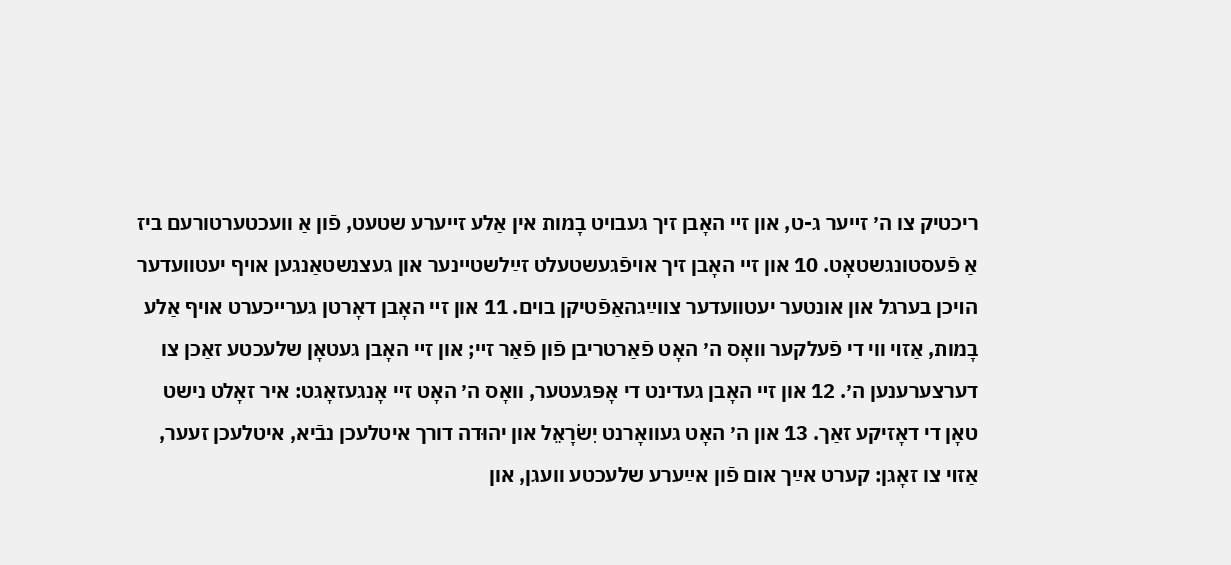ריכטיק צו ה׳ זײער ג-ט, און זײ האָבן זיך געבױט בָמות אין אַלע זײערע שטעט, פֿון אַ װעכטערטורעם ביז אַ פֿעסטונגשטאָט. 10 און זײ האָבן זיך אױפֿגעשטעלט זײַלשטײנער און געצנשטאַנגען אױף יעטװעדער הױכן בערגל און אונטער יעטװעדער צװײַגהאַפֿטיקן בױם. 11 און זײ האָבן דאָרטן גערײכערט אױף אַלע בָמות, אַזױ װי די פֿעלקער װאָס ה׳ האָט פֿאַרטריבן פֿון פֿאַר זײ; און זײ האָבן געטאָן שלעכטע זאַכן צו דערצערענען ה׳. 12 און זײ האָבן געדינט די אָפּגעטער, װאָס ה׳ האָט זײ אָנגעזאָגט: איר זאָלט נישט טאָן די דאָזיקע זאַך. 13 און ה׳ האָט געװאָרנט יִשׂרָאֵל און יהוּדה דורך איטלעכן נבֿיא, איטלעכן זעער, אַזױ צו זאָגן: קערט אײַך אום פֿון אײַערע שלעכטע װעגן, און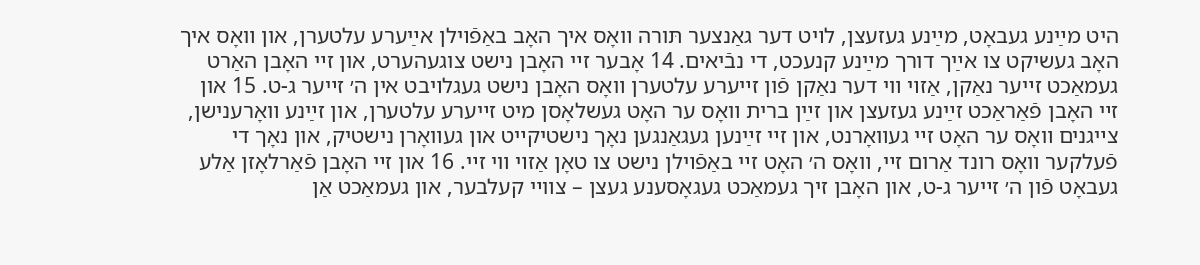היט מײַנע געבאָט, מײַנע געזעצן, לױט דער גאַנצער תּורה װאָס איך האָב באַפֿױלן אײַערע עלטערן, און װאָס איך האָב געשיקט צו אײַך דורך מײַנע קנעכט, די נבֿיאים. 14 אָבער זײ האָבן נישט צוגעהערט, און זײ האָבן האַרט געמאַכט זײער נאַקן, אַזױ װי דער נאַקן פֿון זײערע עלטערן װאָס האָבן נישט געגלױבט אין ה׳ זײער ג-ט. 15 און זײ האָבן פֿאַראַכט זײַנע געזעצן און זײַן ברית װאָס ער האָט געשלאָסן מיט זײערע עלטערן, און זײַנע װאָרענישן, צײגנים װאָס ער האָט זײ געװאָרנט, און זײ זײַנען געגאַנגען נאָך נישטיקײט און געװאָרן נישטיק, און נאָך די פֿעלקער װאָס רונד אַרום זײ, װאָס ה׳ האָט זײ באַפֿױלן נישט צו טאָן אַזױ װי זײ. 16 און זײ האָבן פֿאַרלאָזן אַלע געבאָט פֿון ה׳ זײער ג-ט, און האָבן זיך געמאַכט געגאָסענע געצן – צװײ קעלבער, און געמאַכט אַן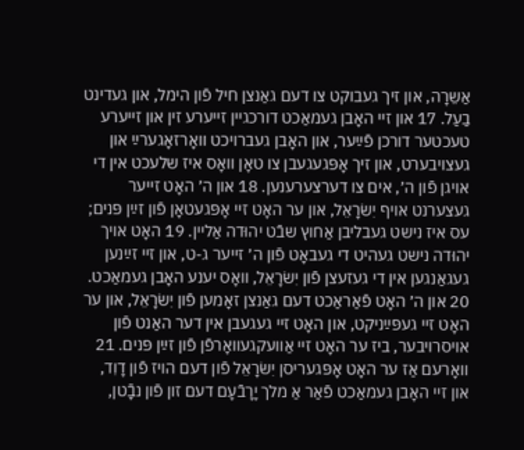אַשֵרָה, און זיך געבוקט צו דעם גאַנצן חיל פֿון הימל, און געדינט בַעַל. 17 און זײ האָבן געמאַכט דורכגײן זײערע זין און זײערע טעכטער דורכן פֿײַער, און האָבן געברױכט װאָרזאָגערײַ און געצױבערט, און זיך אָפּגעגעבן צו טאָן װאָס איז שלעכט אין די אױגן פֿון ה׳, אים צו דערצערענען. 18 און ה׳ האָט זײער געצערנט אױף יִשׂרָאֵל, און ער האָט זײ אָפּגעטאָן פֿון זײַן פּנים; עס איז נישט געבליבן אַחוץ שבֿט יהוּדה אַלײן. 19 האָט אױך יהוּדה נישט געהיט די געבאָט פֿון ה׳ זײער ג-ט, און זײ זײַנען געגאַנגען אין די געזעצן פֿון יִשׂרָאֵל, װאָס יענע האָבן געמאַכט. 20 און ה׳ האָט פֿאַראַכט דעם גאַנצן זאָמען פֿון יִשׂרָאֵל, און ער האָט זײ געפּײַניקט, און האָט זײ געגעבן אין דער האַנט פֿון אױסרױבער, ביז ער האָט זײ אַװעקגעװאָרפֿן פֿון זײַן פּנים. 21 װאָרעם אַז ער האָט אָפּגעריסן יִשׂרָאֵל פֿון דעם הױז פֿון דָוִד, און זײ האָבן געמאַכט פֿאַר אַ מלך יָרָבֿעָם דעם זון פֿון נבָֿטן,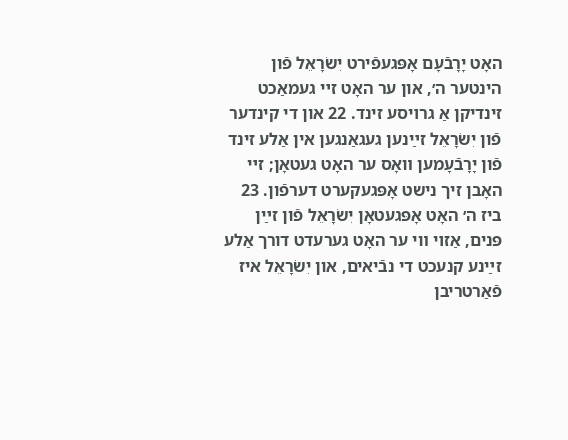האָט יָרָבֿעָם אָפּגעפֿירט יִשׂרָאֵל פֿון הינטער ה׳, און ער האָט זײ געמאַכט זינדיקן אַ גרױסע זינד. 22 און די קינדער פֿון יִשׂרָאֵל זײַנען געגאַנגען אין אַלע זינד פֿון יָרָבֿעָמען װאָס ער האָט געטאָן; זײ האָבן זיך נישט אָפּגעקערט דערפֿון. 23 ביז ה׳ האָט אָפּגעטאָן יִשׂרָאֵל פֿון זײַן פּנים, אַזױ װי ער האָט גערעדט דורך אַלע זײַנע קנעכט די נבֿיאים, און יִשׂרָאֵל איז פֿאַרטריבן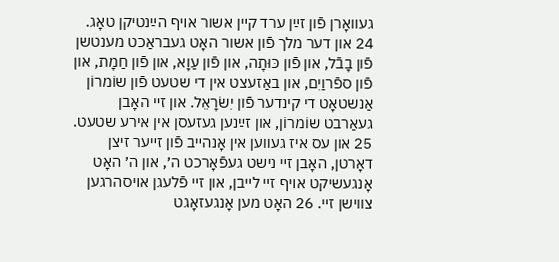געװאָרן פֿון זײַן ערד קײן אשור אױף הײַנטיקן טאָג.
24 און דער מלך פֿון אשור האָט געבראַכט מענטשן פֿון בָבֿל, און פֿון כּוּתָה, און פֿון עַוָא, און פֿון חַמָת, און פֿון ספֿרוַיִם, און באַזעצט אין די שטעט פֿון שוֹמרוֹן אַנשטאָט די קינדער פֿון יִשׂרָאֵל. און זײ האָבן געאַרבט שוֹמרוֹן, און זײַנען געזעסן אין אירע שטעט.
25 און עס איז געװען אין אָנהײב פֿון זײער זיצן דאָרטן, האָבן זײ נישט געפֿאָרכט ה׳, און ה׳ האָט אָנגעשיקט אױף זײ לײבן, און זײ פֿלעגן אױסהרגען צװישן זײ. 26 האָט מען אָנגעזאָגט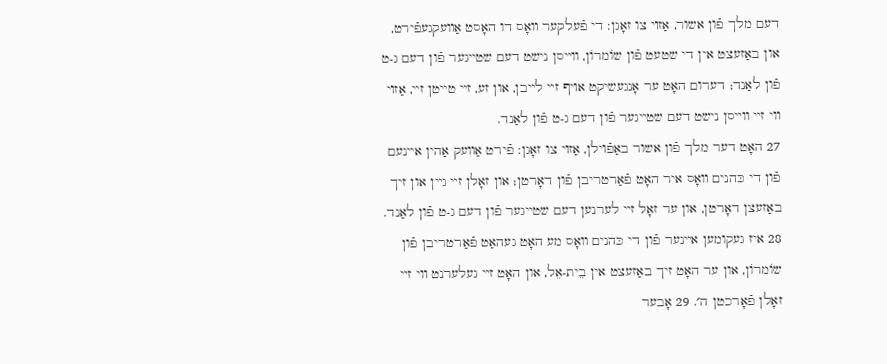דעם מלך פֿון אשור, אַזױ צו זאָגן: די פֿעלקער װאָס דו האָסט אַװעקגעפֿירט, און באַזעצט אין די שטעט פֿון שוֹמרוֹן, װײסן נישט דעם שטײגער פֿון דעם ג-ט פֿון לאַנד; דערום האָט ער אָנגעשיקט אױף זײ לײבן, און זע, זײ טײטן זײ, אַזױ װי זײ װײסן נישט דעם שטײגער פֿון דעם ג-ט פֿון לאַנד.
27 האָט דער מלך פֿון אשור באַפֿױלן, אַזױ צו זאָגן: פֿירט אַװעק אַהין אײנעם פֿון די כּהנים װאָס איר האָט פֿאַרטריבן פֿון דאָרטן; און זאָלן זײ גײן און זיך באַזעצן דאָרטן, און ער זאָל זײ לערנען דעם שטײגער פֿון דעם ג-ט פֿון לאַנד.
28 איז געקומען אײנער פֿון די כּהנים װאָס מע האָט געהאַט פֿאַרטריבן פֿון שוֹמרוֹן, און ער האָט זיך באַזעצט אין בֵית-אֵל, און האָט זײ געלערנט װי זײ זאָלן פֿאָרכטן ה׳. 29 אָבער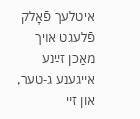איטלעך פֿאָלק פֿלעגט אױך מאַכן זײַנע אײגענע ג‑טער, און זײ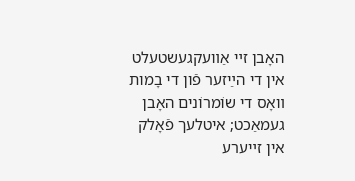האָבן זײ אַװעקגעשטעלט אין די הײַזער פֿון די בָמות װאָס די שוֹמרוֹנים האָבן געמאַכט; איטלעך פֿאָלק אין זײערע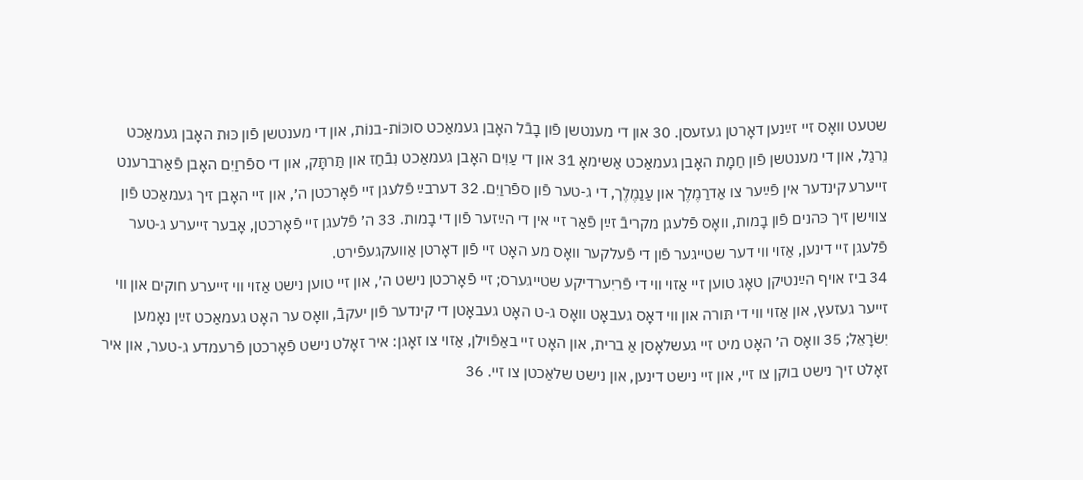שטעט װאָס זײ זײַנען דאָרטן געזעסן. 30 און די מענטשן פֿון בָבֿל האָבן געמאַכט סוכּוֹת-בנוֹת, און די מענטשן פֿון כּוּת האָבן געמאַכט נֵרגַל, און די מענטשן פֿון חַמָת האָבן געמאַכט אַשימאָ 31 און די עַוִים האָבן געמאַכט נִבֿחַז און תַּרתָּק, און די ספֿרוַיִם האָבן פֿאַרברענט זײערע קינדער אין פֿײַער צו אַדרַמֶלֶך און עַנַמֶלֶך, די ג‑טער פֿון ספֿרוַיִם. 32 דערבײַ פֿלעגן זײ פֿאָרכטן ה׳, און זײ האָבן זיך געמאַכט פֿון צװישן זיך כּהנים פֿון בָמות, װאָס פֿלעגן מקריבֿ זײַן פֿאַר זײ אין די הײַזער פֿון די בָמות. 33 ה׳ פֿלעגן זײ פֿאָרכטן, אָבער זײערע ג‑טער פֿלעגן זײ דינען, אַזױ װי דער שטײגער פֿון די פֿעלקער װאָס מע האָט זײ פֿון דאָרטן אַװעקגעפֿירט.
34 ביז אױף הײַנטיקן טאָג טוען זײ אַזױ װי די פֿריִערדיקע שטײגערס; זײ פֿאָרכטן נישט ה׳, און זײ טוען נישט אַזױ װי זײערע חוקים און װי זײער געזעץ, און אַזױ װי די תּורה און װי דאָס געבאָט װאָס ג-ט האָט געבאָטן די קינדער פֿון יעקבֿ, װאָס ער האָט געמאַכט זײַן נאָמען יִשׂרָאֵל; 35 װאָס ה׳ האָט מיט זײ געשלאָסן אַ ברית, און האָט זײ באַפֿױלן, אַזױ צו זאָגן: איר זאָלט נישט פֿאָרכטן פֿרעמדע ג‑טער, און איר זאָלט זיך נישט בוקן צו זײ, און זײ נישט דינען, און נישט שלאַכטן צו זײ. 36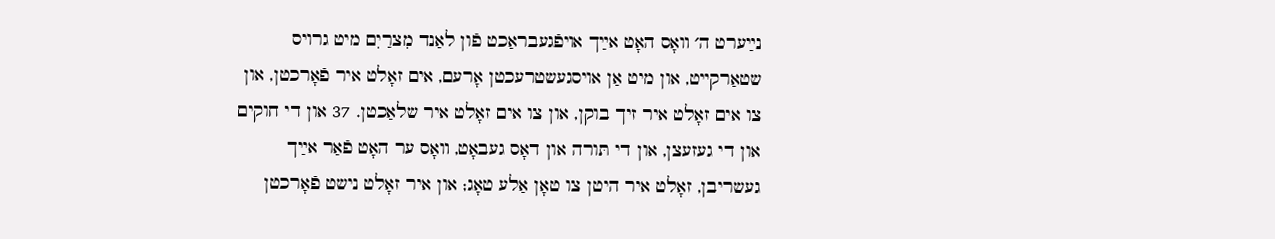נײַערט ה׳ װאָס האָט אײַך אױפֿגעבראַכט פֿון לאַנד מִצרַיִם מיט גרױס שטאַרקײט, און מיט אַן אױסגעשטרעכטן אָרעם, אים זאָלט איר פֿאָרכטן, און צו אים זאָלט איר זיך בוקן, און צו אים זאָלט איר שלאַכטן. 37 און די חוקים און די געזעצן, און די תּורה און דאָס געבאָט, װאָס ער האָט פֿאַר אײַך געשריבן, זאָלט איר היטן צו טאָן אַלע טאָג; און איר זאָלט נישט פֿאָרכטן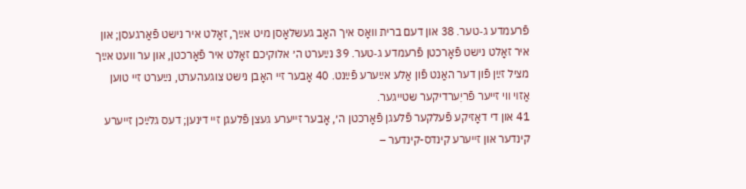פֿרעמדע ג‑טער. 38 און דעם ברית װאָס איך האָב געשלאָסן מיט אײַך, זאָלט איר נישט פֿאַרגעסן; און איר זאָלט נישט פֿאָרכטן פֿרעמדע ג‑טער. 39 נײַערט ה׳ אלוקיכם זאָלט איר פֿאָרכטן, און ער װעט אײַך מציל זײַן פֿון דער האַנט פֿון אַלע אײַערע פֿײַנט. 40 אָבער זײ האָבן נישט צוגעהערט, נײַערט זײ טוען אַזױ װי זײער פֿריִערדיקער שטײגער.
41 און די דאָזיקע פֿעלקער פֿלעגן פֿאָרכטן ה׳, אָבער זײערע געצן פֿלעגן זײ דינען; דעס גלײַכן זײערע קינדער און זײערע קינדס-קינדער –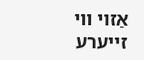אַזױ װי זײערע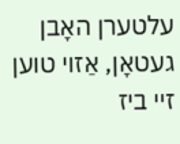עלטערן האָבן געטאָן, אַזױ טוען זײ ביז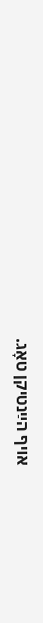אױף הײַנטיקן טאָג.